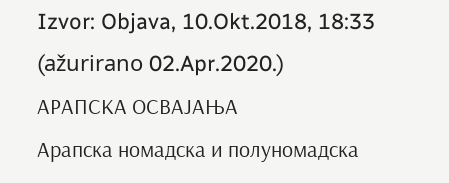Izvor: Objava, 10.Okt.2018, 18:33 (ažurirano 02.Apr.2020.)
АРАПСКА ОСВАЈАЊА
Арапска номадска и полуномадска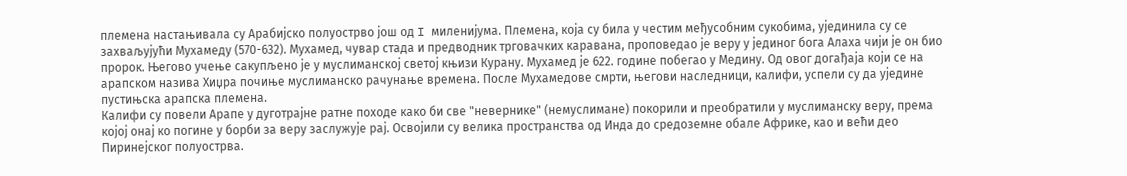племена настањивала су Арабијско полуострво још од I миленијума. Племена, која су била у честим међусобним сукобима, ујединила су се захваљујући Мухамеду (570-632). Мухамед, чувар стада и предводник трговачких каравана, проповедао је веру у јединог бога Алаха чији је он био пророк. Његово учење сакупљено је у муслиманској светој књизи Курану. Мухамед је 622. године побегао у Медину. Од овог догађаја који се на арапском назива Хиџра почиње муслиманско рачунање времена. После Мухамедове смрти, његови наследници, калифи, успели су да уједине пустињска арапска племена.
Калифи су повели Арапе у дуготрајне ратне походе како би све "невернике" (немуслимане) покорили и преобратили у муслиманску веру, према којој онај ко погине у борби за веру заслужује рај. Освојили су велика пространства од Инда до средоземне обале Африке, као и већи део Пиринејског полуострва.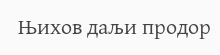Њихов даљи продор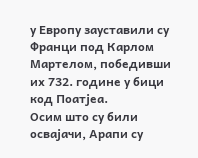у Европу зауставили су Франци под Карлом Мартелом, победивши их 732. године у бици код Поатјеа.
Осим што су били освајачи, Арапи су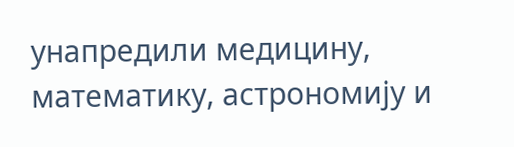унапредили медицину, математику, астрономију и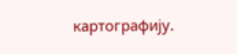картографију.